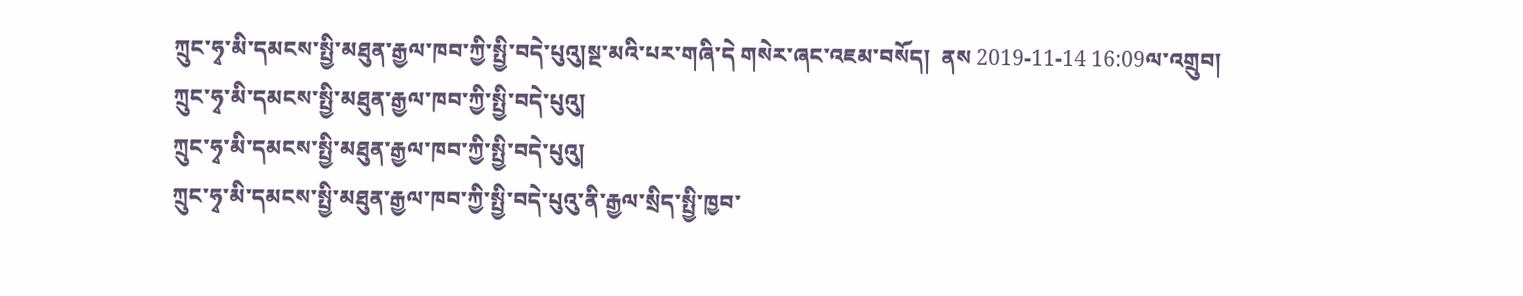ཀྲུང་ཧྭ་མི་དམངས་སྤྱི་མཐུན་རྒྱལ་ཁབ་ཀྱི་སྤྱི་བདེ་པུའུ།སྔ་མའི་པར་གཞི་དེ གསེར་ཞང་འཇམ་བསོད།  ནས 2019-11-14 16:09ལ་འགྲུབ།
ཀྲུང་ཧྭ་མི་དམངས་སྤྱི་མཐུན་རྒྱལ་ཁབ་ཀྱི་སྤྱི་བདེ་པུའུ།
ཀྲུང་ཧྭ་མི་དམངས་སྤྱི་མཐུན་རྒྱལ་ཁབ་ཀྱི་སྤྱི་བདེ་པུའུ།
ཀྲུང་ཧྭ་མི་དམངས་སྤྱི་མཐུན་རྒྱལ་ཁབ་ཀྱི་སྤྱི་བདེ་པུའུ་ནི་རྒྱལ་སྲིད་སྤྱི་ཁྱབ་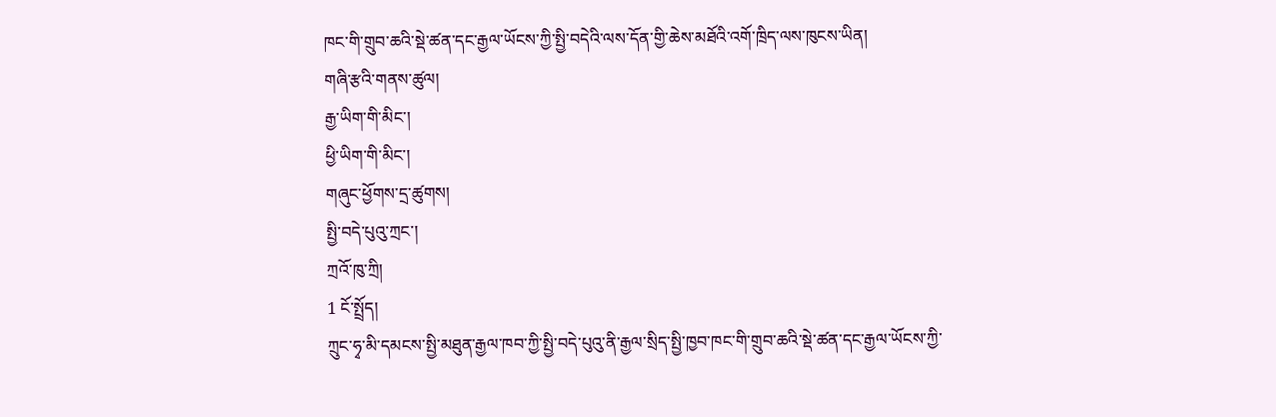ཁང་གི་གྲུབ་ཆའི་སྡེ་ཚན་དང་རྒྱལ་ཡོངས་ཀྱི་སྤྱི་བདེའི་ལས་དོན་གྱི་ཆེས་མཐོའི་འགོ་ཁྲིད་ལས་ཁུངས་ཡིན།
གཞི་རྩའི་གནས་ཚུལ།
རྒྱ་ཡིག་གི་མིང་།
ཕྱི་ཡིག་གི་མིང་།
གཞུང་ཕྱོགས་དྲ་ཚུགས།
སྤྱི་བདེ་པུའུ་ཀྲང་།
ཀྲའོ་ཁུ་ཀྲི།
1 ངོ་སྤྲོད།
ཀྲུང་ཧྭ་མི་དམངས་སྤྱི་མཐུན་རྒྱལ་ཁབ་ཀྱི་སྤྱི་བདེ་པུའུ་ནི་རྒྱལ་སྲིད་སྤྱི་ཁྱབ་ཁང་གི་གྲུབ་ཆའི་སྡེ་ཚན་དང་རྒྱལ་ཡོངས་ཀྱི་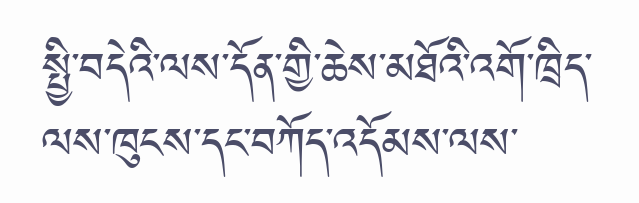སྤྱི་བདེའི་ལས་དོན་གྱི་ཆེས་མཐོའི་འགོ་ཁྲིད་ལས་ཁུངས་དང་བཀོད་འདོམས་ལས་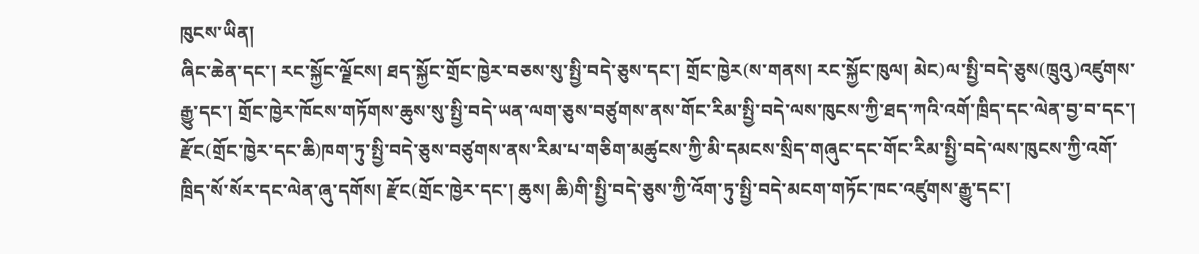ཁུངས་ཡིན།
ཞིང་ཆེན་དང་། རང་སྐྱོང་ལྗོངས། ཐད་སྐྱོང་གྲོང་ཁྱེར་བཅས་སུ་སྤྱི་བདེ་ཅུས་དང་། གྲོང་ཁྱེར(ས་གནས། རང་སྐྱོང་ཁུལ། མེང)ལ་སྤྱི་བདེ་ཅུས(ཁྲུའུ)འཛུགས་རྒྱུ་དང་། གྲོང་ཁྱེར་ཁོངས་གཏོགས་ཆུས་སུ་སྤྱི་བདེ་ཡན་ལག་ཅུས་བཙུགས་ནས་གོང་རིམ་སྤྱི་བདེ་ལས་ཁུངས་ཀྱི་ཐད་ཀའི་འགོ་ཁྲིད་དང་ལེན་བྱ་བ་དང་། རྫོང(གྲོང་ཁྱེར་དང་ཆི)ཁག་ཏུ་སྤྱི་བདེ་ཅུས་བཙུགས་ནས་རིམ་པ་གཅིག་མཚུངས་ཀྱི་མི་དམངས་སྲིད་གཞུང་དང་གོང་རིམ་སྤྱི་བདེ་ལས་ཁུངས་ཀྱི་འགོ་ཁྲིད་སོ་སོར་དང་ལེན་ཞུ་དགོས། རྫོང(གྲོང་ཁྱེར་དང་། ཆུས། ཆི)གི་སྤྱི་བདེ་ཅུས་ཀྱི་འོག་ཏུ་སྤྱི་བདེ་མངག་གཏོང་ཁང་འཛུགས་རྒྱུ་དང་།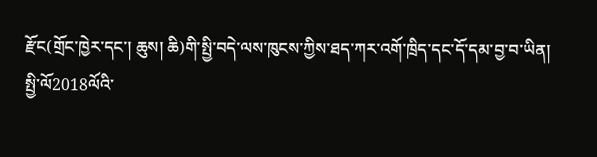རྫོང(གྲོང་ཁྱེར་དང་། ཆུས། ཆི)གི་སྤྱི་བདེ་ལས་ཁུངས་ཀྱིས་ཐད་ཀར་འགོ་ཁྲིད་དང་དོ་དམ་བྱ་བ་ཡིན།
སྤྱི་ལོ2018ལོའི་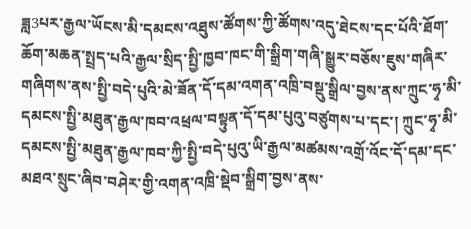ཟླ3པར་རྒྱལ་ཡོངས་མི་དམངས་འཐུས་ཚོགས་ཀྱི་ཚོགས་འདུ་ཐེངས་དང་པོའི་ཐོག་ཆོག་མཆན་སྤྲད་པའི་རྒྱལ་སྲིད་སྤྱི་ཁྱབ་ཁང་གི་སྒྲིག་གཞི་སྒྱུར་བཅོས་ཇུས་གཞིར་གཞིགས་ནས་སྤྱི་བདེ་པུའི་མེ་ཟོན་དོ་དམ་འགན་འཁྲི་བསྡུ་སྒྲིལ་བྱས་ནས་ཀྲུང་ཧྭ་མི་དམངས་སྤྱི་མཐུན་རྒྱལ་ཁབ་འཕྲལ་བསྟུན་དོ་དམ་པུའུ་བཙུགས་པ་དང་། ཀྲུང་ཧྭ་མི་དམངས་སྤྱི་མཐུན་རྒྱལ་ཁབ་ཀྱི་སྤྱི་བདེ་པུའུ་ཡི་རྒྱལ་མཚམས་འགྲོ་འོང་དོ་དམ་དང་མཐའ་སྲུང་ཞིབ་བཤེར་གྱི་འགན་འཁྲི་སྡེབ་སྒྲིག་བྱས་ནས་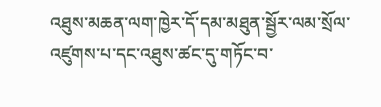འཐུས་མཆན་ལག་ཁྱེར་དོ་དམ་མཐུན་སྦྱོར་ལམ་སྲོལ་འཛུགས་པ་དང་འཐུས་ཚང་དུ་གཏོང་བ་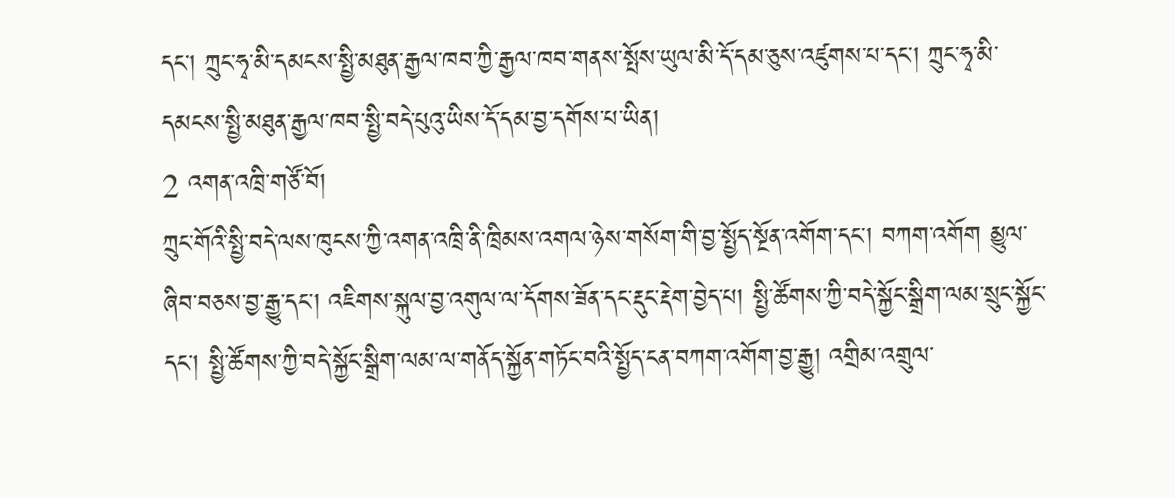དང་། ཀྲུང་ཧྭ་མི་དམངས་སྤྱི་མཐུན་རྒྱལ་ཁབ་ཀྱི་རྒྱལ་ཁབ་གནས་སྤོས་ཡུལ་མི་དོ་དམ་ཅུས་འཛུགས་པ་དང་། ཀྲུང་ཧྭ་མི་དམངས་སྤྱི་མཐུན་རྒྱལ་ཁབ་སྤྱི་བདེ་པུའུ་ཡིས་དོ་དམ་བྱ་དགོས་པ་ཡིན།
2 འགན་འཁྲི་གཙོ་བོ།
ཀྲུང་གོའི་སྤྱི་བདེ་ལས་ཁུངས་ཀྱི་འགན་འཁྲི་ནི་ཁྲིམས་འགལ་ཉེས་གསོག་གི་བྱ་སྤྱོད་སྔོན་འགོག་དང་། བཀག་འགོག མྱུལ་ཞིབ་བཅས་བྱ་རྒྱུ་དང་། འཇིགས་སྐུལ་བྱ་འགུལ་ལ་དོགས་ཟོན་དང་རྡུང་རྡེག་བྱེད་པ། སྤྱི་ཚོགས་ཀྱི་བདེ་སྐྱོང་སྒྲིག་ལམ་སྲུང་སྐྱོང་དང་། སྤྱི་ཚོགས་ཀྱི་བདེ་སྐྱོང་སྒྲིག་ལམ་ལ་གནོད་སྐྱོན་གཏོང་བའི་སྤྱོད་ངན་བཀག་འགོག་བྱ་རྒྱུ། འགྲིམ་འགྲུལ་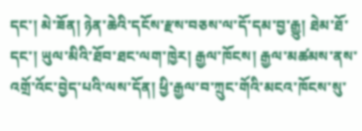དང་། མེ་ཟོན། ཉེན་ཆེའི་དངོས་རྫས་བཅས་ལ་དོ་དམ་བྱ་རྒྱུ། ཐེམ་ཐོ་དང་། ཡུལ་མིའི་ཐོབ་ཐང་ལག་ཁྱེར། རྒྱལ་ཁོངས། རྒྱལ་མཚམས་ནས་འགྲོ་འོང་བྱེད་པའི་ལས་དོན། ཕྱི་རྒྱལ་བ་ཀྲུང་གོའི་མངའ་ཁོངས་སུ་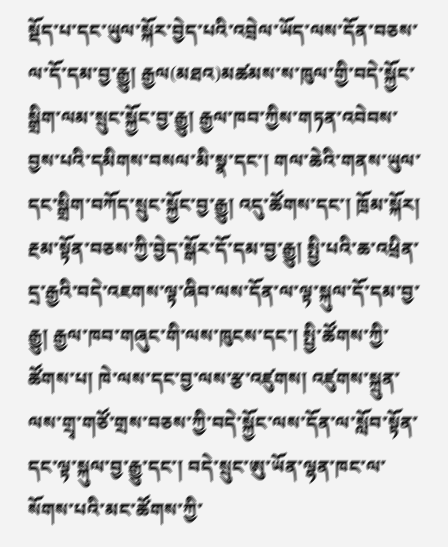སྡོད་པ་དང་ཡུལ་སྐོར་བྱེད་པའི་འབྲེལ་ཡོད་ལས་དོན་བཅས་ལ་དོ་དམ་བྱ་རྒྱུ། རྒྱལ(མཐའ)མཚམས་ས་ཁུལ་གྱི་བདེ་སྐྱོང་སྒྲིག་ལམ་སྲུང་སྐྱོང་བྱ་རྒྱུ། རྒྱལ་ཁབ་ཀྱིས་གཏན་འབེབས་བྱས་པའི་དམིགས་བསལ་མི་སྣ་དང་། གལ་ཆེའི་གནས་ཡུལ་དང་སྒྲིག་བཀོད་སྲུང་སྐྱོང་བྱ་རྒྱུ། འདུ་ཚོགས་དང་། ཁྲོམ་སྐོར། རྔམ་སྟོན་བཅས་ཀྱི་བྱེད་སྒོར་དོ་དམ་བྱ་རྒྱུ། སྤྱི་པའི་ཆ་འཕྲིན་དྲ་རྒྱའི་བདེ་འཇགས་ལྟ་ཞིབ་ལས་དོན་ལ་ལྟ་སྐུལ་དོ་དམ་བྱ་རྒྱུ། རྒྱལ་ཁབ་གཞུང་གི་ལས་ཁུངས་དང་། སྤྱི་ཚོགས་ཀྱི་ཚོགས་པ། ཁེ་ལས་དང་བྱ་ལས་རྩ་འཛུགས། འཛུགས་སྐྲུན་ལས་གྲྭ་གཙོ་གྲས་བཅས་ཀྱི་བདེ་སྐྱོང་ལས་དོན་ལ་སློབ་སྟོན་དང་ལྟ་སྐུལ་བྱ་རྒྱུ་དང་། བདེ་སྲུང་ཨུ་ཡོན་ལྷན་ཁང་ལ་སོགས་པའི་མང་ཚོགས་ཀྱི་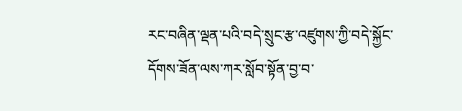རང་བཞིན་ལྡན་པའི་བདེ་སྲུང་རྩ་འཛུགས་ཀྱི་བདེ་སྐྱོང་དོགས་ཟོན་ལས་ཀར་སློབ་སྟོན་བྱ་བ་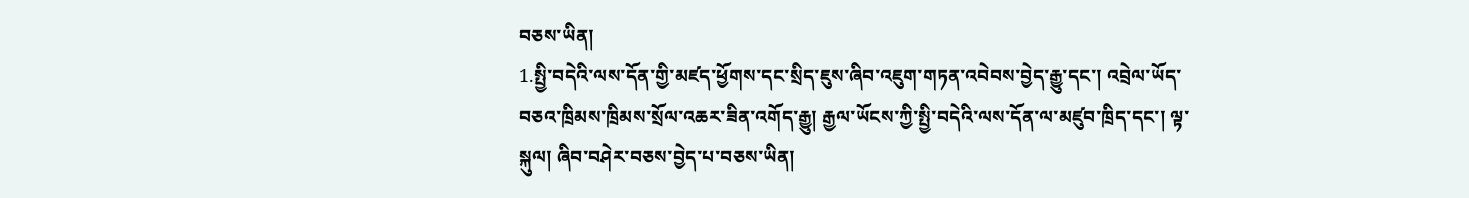བཅས་ཡིན།
1.སྤྱི་བདེའི་ལས་དོན་གྱི་མཛད་ཕྱོགས་དང་སྲིད་ཇུས་ཞིབ་འཇུག་གཏན་འབེབས་བྱེད་རྒྱུ་དང་། འབྲེལ་ཡོད་བཅའ་ཁྲིམས་ཁྲིམས་སྲོལ་འཆར་ཟིན་འགོད་རྒྱུ། རྒྱལ་ཡོངས་ཀྱི་སྤྱི་བདེའི་ལས་དོན་ལ་མཛུབ་ཁྲིད་དང་། ལྟ་སྐུལ། ཞིབ་བཤེར་བཅས་བྱེད་པ་བཅས་ཡིན།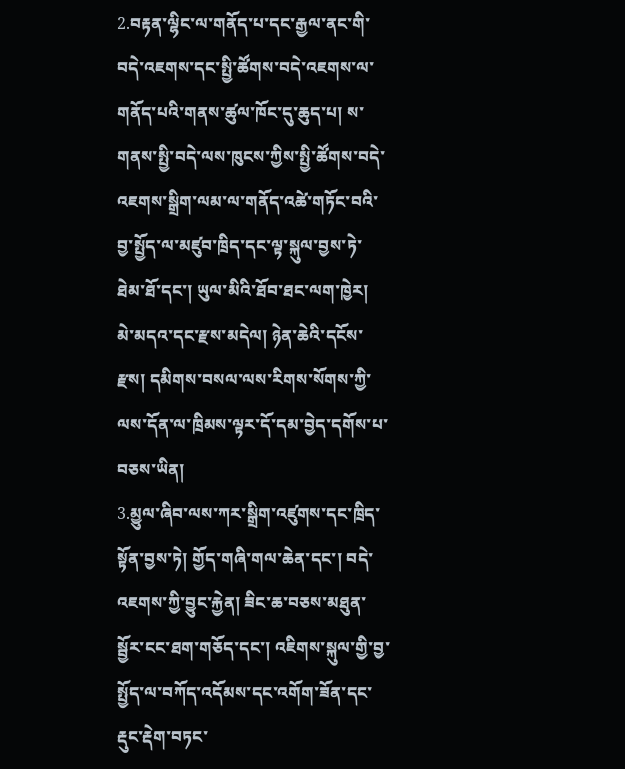2.བརྟན་ལྷིང་ལ་གནོད་པ་དང་རྒྱལ་ནང་གི་བདེ་འཇགས་དང་སྤྱི་ཚོགས་བདེ་འཇགས་ལ་གནོད་པའི་གནས་ཚུལ་ཁོང་དུ་ཆུད་པ། ས་གནས་སྤྱི་བདེ་ལས་ཁུངས་ཀྱིས་སྤྱི་ཚོགས་བདེ་འཇགས་སྒྲིག་ལམ་ལ་གནོད་འཚེ་གཏོང་བའི་བྱ་སྤྱོད་ལ་མཛུབ་ཁྲིད་དང་ལྟ་སྐུལ་བྱས་ཏེ་ཐེམ་ཐོ་དང་། ཡུལ་མིའི་ཐོབ་ཐང་ལག་ཁྱེར། མེ་མདའ་དང་རྫས་མདེལ། ཉེན་ཆེའི་དངོས་རྫས། དམིགས་བསལ་ལས་རིགས་སོགས་ཀྱི་ལས་དོན་ལ་ཁྲིམས་ལྟར་དོ་དམ་བྱེད་དགོས་པ་བཅས་ཡིན།
3.མྱུལ་ཞིབ་ལས་ཀར་སྒྲིག་འཛུགས་དང་ཁྲིད་སྟོན་བྱས་ཏེ། གྱོད་གཞི་གལ་ཆེན་དང་། བདེ་འཇགས་ཀྱི་བྱུང་རྐྱེན། ཟིང་ཆ་བཅས་མཐུན་སྦྱོར་ངང་ཐག་གཅོད་དང་། འཇིགས་སྐུལ་གྱི་བྱ་སྤྱོད་ལ་བཀོད་འདོམས་དང་འགོག་ཟོན་དང་རྡུང་རྡེག་བཏང་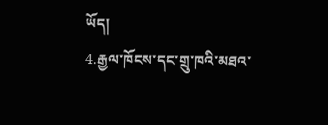ཡོད།
4.རྒྱལ་ཁོངས་དང་གྲུ་ཁའི་མཐའ་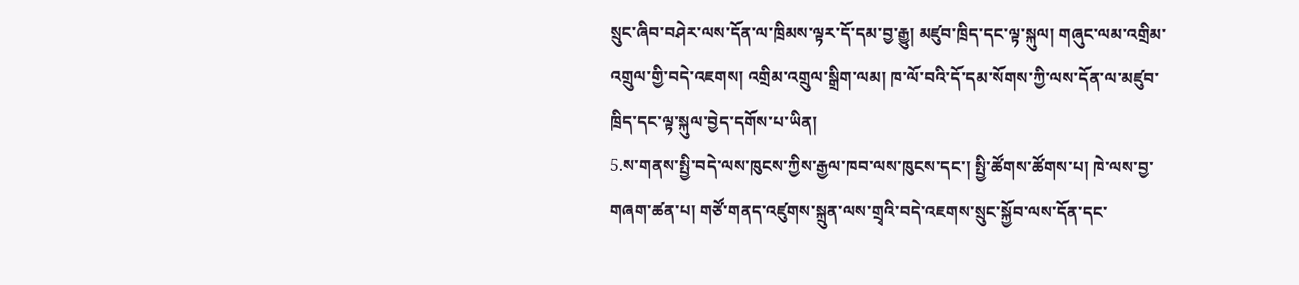སྲུང་ཞིབ་བཤེར་ལས་དོན་ལ་ཁྲིམས་ལྟར་དོ་དམ་བྱ་རྒྱུ། མཛུབ་ཁྲིད་དང་ལྟ་སྐུལ། གཞུང་ལམ་འགྲིམ་འགྲུལ་གྱི་བདེ་འཇགས། འགྲིམ་འགྲུལ་སྒྲིག་ལམ། ཁ་ལོ་བའི་དོ་དམ་སོགས་ཀྱི་ལས་དོན་ལ་མཛུབ་ཁྲིད་དང་ལྟ་སྐུལ་བྱེད་དགོས་པ་ཡིན།
5.ས་གནས་སྤྱི་བདེ་ལས་ཁུངས་ཀྱིས་རྒྱལ་ཁབ་ལས་ཁུངས་དང་། སྤྱི་ཚོགས་ཚོགས་པ། ཁེ་ལས་བྱ་གཞག་ཚན་པ། གཙོ་གནད་འཛུགས་སྐྲུན་ལས་གྲྭའི་བདེ་འཇགས་སྲུང་སྐྱོབ་ལས་དོན་དང་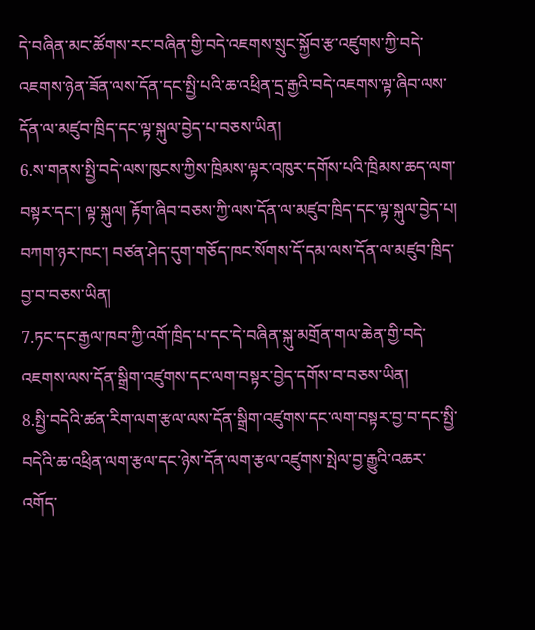དེ་བཞིན་མང་ཚོགས་རང་བཞིན་གྱི་བདེ་འཇགས་སྲུང་སྐྱོབ་རྩ་འཛུགས་ཀྱི་བདེ་འཇགས་ཉེན་ཟོན་ལས་དོན་དང་སྤྱི་པའི་ཆ་འཕྲིན་དྲ་རྒྱའི་བདེ་འཇགས་ལྟ་ཞིབ་ལས་དོན་ལ་མཛུབ་ཁྲིད་དང་ལྟ་སྐུལ་བྱེད་པ་བཅས་ཡིན།
6.ས་གནས་སྤྱི་བདེ་ལས་ཁུངས་ཀྱིས་ཁྲིམས་ལྟར་འཁུར་དགོས་པའི་ཁྲིམས་ཆད་ལག་བསྟར་དང་། ལྟ་སྐུལ། རྟོག་ཞིབ་བཅས་ཀྱི་ལས་དོན་ལ་མཛུབ་ཁྲིད་དང་ལྟ་སྐུལ་བྱེད་པ། བཀག་ཉར་ཁང་། བཙན་ཤེད་དུག་གཅོད་ཁང་སོགས་དོ་དམ་ལས་དོན་ལ་མཛུབ་ཁྲིད་བྱ་བ་བཅས་ཡིན།
7.ཏང་དང་རྒྱལ་ཁབ་ཀྱི་འགོ་ཁྲིད་པ་དང་དེ་བཞིན་སྐུ་མགྲོན་གལ་ཆེན་གྱི་བདེ་འཇགས་ལས་དོན་སྒྲིག་འཛུགས་དང་ལག་བསྟར་བྱེད་དགོས་བ་བཅས་ཡིན།
8.སྤྱི་བདེའི་ཚན་རིག་ལག་རྩལ་ལས་དོན་སྒྲིག་འཛུགས་དང་ལག་བསྟར་བྱ་བ་དང་སྤྱི་བདེའི་ཆ་འཕྲིན་ལག་རྩལ་དང་ཉེས་དོན་ལག་རྩལ་འཛུགས་སྤེལ་བྱ་རྒྱུའི་འཆར་འགོད་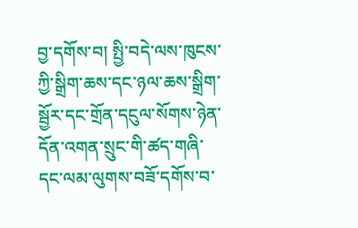བྱ་དགོས་བ། སྤྱི་བདེ་ལས་ཁུངས་ཀྱི་སྒྲིག་ཆས་དང་ཉལ་ཆས་སྒྲིག་སྦྱོར་དང་གྲོན་དངུལ་སོགས་ཉེན་དོན་འགན་སྲུང་གི་ཚད་གཞི་དང་ལམ་ལུགས་བཟོ་དགོས་བ་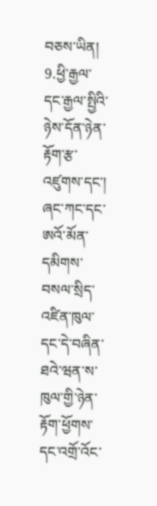བཅས་ཡིན།
9.ཕྱི་རྒྱལ་དང་རྒྱལ་སྤྱིའི་ཉེས་དོན་ཉེན་རྟོག་རྩ་འཛུགས་དང་། ཞང་ཀང་དང་ཨའོ་མོན་དམིགས་བསལ་སྲིད་འཛིན་ཁུལ་དང་དེ་བཞིན་ཐའེ་ཝན་ས་ཁུལ་གྱི་ཉེན་རྟོག་ཕྱོགས་དང་འགྲོ་འོང་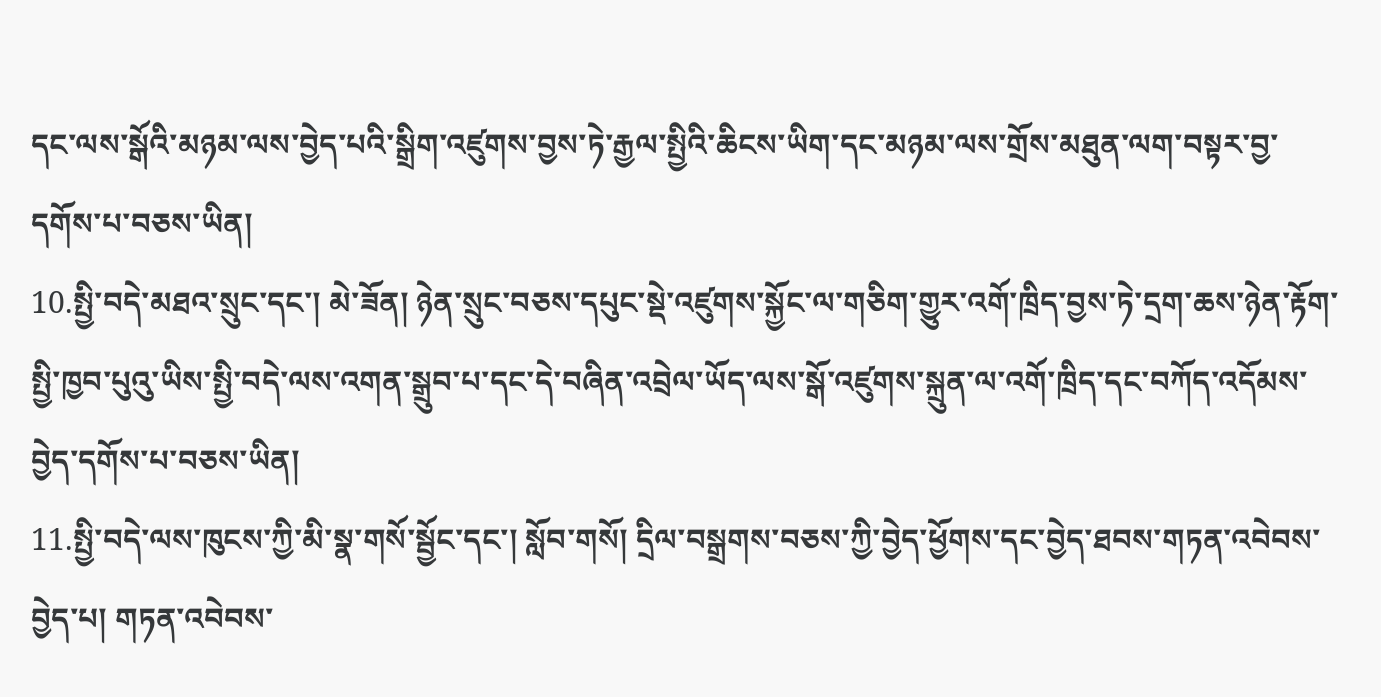དང་ལས་སྒོའི་མཉམ་ལས་བྱེད་པའི་སྒྲིག་འཛུགས་བྱས་ཏེ་རྒྱལ་སྤྱིའི་ཆིངས་ཡིག་དང་མཉམ་ལས་གྲོས་མཐུན་ལག་བསྟར་བྱ་དགོས་པ་བཅས་ཡིན།
10.སྤྱི་བདེ་མཐའ་སྲུང་དང་། མེ་ཟོན། ཉེན་སྲུང་བཅས་དཔུང་སྡེ་འཛུགས་སྐྱོང་ལ་གཅིག་གྱུར་འགོ་ཁྲིད་བྱས་ཏེ་དྲག་ཆས་ཉེན་རྟོག་སྤྱི་ཁྱབ་པུའུ་ཡིས་སྤྱི་བདེ་ལས་འགན་སྒྲུབ་པ་དང་དེ་བཞིན་འབྲེལ་ཡོད་ལས་སྒོ་འཛུགས་སྐྲུན་ལ་འགོ་ཁྲིད་དང་བཀོད་འདོམས་བྱེད་དགོས་པ་བཅས་ཡིན།
11.སྤྱི་བདེ་ལས་ཁུངས་ཀྱི་མི་སྣ་གསོ་སྦྱོང་དང་། སློབ་གསོ། དྲིལ་བསྒྲགས་བཅས་ཀྱི་བྱེད་ཕྱོགས་དང་བྱེད་ཐབས་གཏན་འབེབས་བྱེད་པ། གཏན་འབེབས་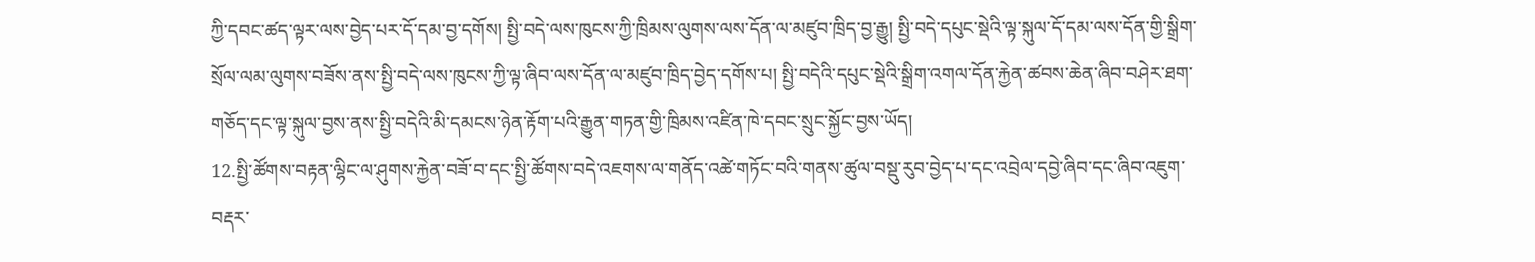ཀྱི་དབང་ཚད་ལྟར་ལས་བྱེད་པར་དོ་དམ་བྱ་དགོས། སྤྱི་བདེ་ལས་ཁུངས་ཀྱི་ཁྲིམས་ལུགས་ལས་དོན་ལ་མཛུབ་ཁྲིད་བྱ་རྒྱུ། སྤྱི་བདེ་དཔུང་སྡེའི་ལྟ་སྐུལ་དོ་དམ་ལས་དོན་གྱི་སྒྲིག་སྲོལ་ལམ་ལུགས་བཟོས་ནས་སྤྱི་བདེ་ལས་ཁུངས་ཀྱི་ལྟ་ཞིབ་ལས་དོན་ལ་མཛུབ་ཁྲིད་བྱེད་དགོས་པ། སྤྱི་བདེའི་དཔུང་སྡེའི་སྒྲིག་འགལ་དོན་རྐྱེན་ཚབས་ཆེན་ཞིབ་བཤེར་ཐག་གཅོད་དང་ལྟ་སྐུལ་བྱས་ནས་སྤྱི་བདེའི་མི་དམངས་ཉེན་རྟོག་པའི་རྒྱུན་གཏན་གྱི་ཁྲིམས་འཛིན་ཁེ་དབང་སྲུང་སྐྱོང་བྱས་ཡོད།
12.སྤྱི་ཚོགས་བརྟན་ལྷིང་ལ་ཤུགས་རྐྱེན་བཟོ་བ་དང་སྤྱི་ཚོགས་བདེ་འཇགས་ལ་གནོད་འཚེ་གཏོང་བའི་གནས་ཚུལ་བསྡུ་རུབ་བྱེད་པ་དང་འབྲེལ་དབྱེ་ཞིབ་དང་ཞིབ་འཇུག་བརྡར་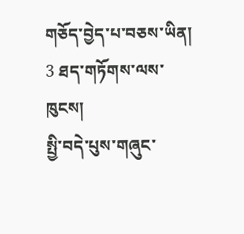གཅོད་བྱེད་པ་བཅས་ཡིན།
3 ཐད་གཏོགས་ལས་ཁུངས།
སྤྱི་བདེ་པུས་གཞུང་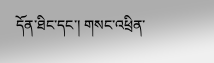དོན་ཐིང་དང་། གསང་འཕྲིན་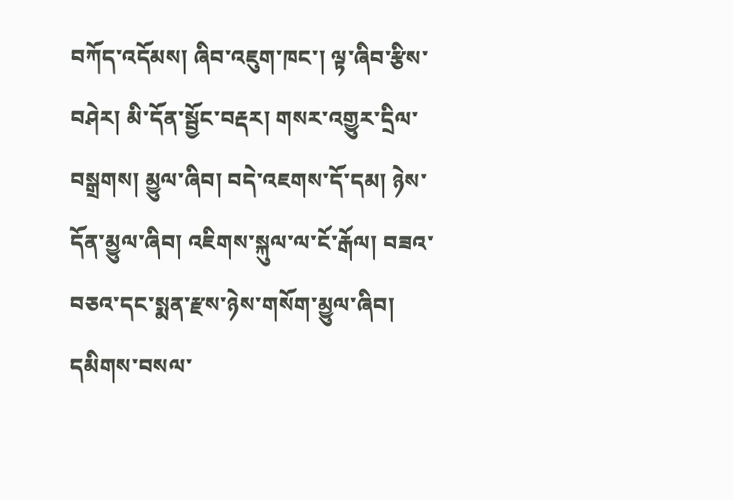བཀོད་འདོམས། ཞིབ་འཇུག་ཁང་། ལྟ་ཞིབ་རྩིས་བཤེར། མི་དོན་སྦྱོང་བརྡར། གསར་འགྱུར་དྲིལ་བསྒྲགས། མྱུལ་ཞིབ། བདེ་འཇགས་དོ་དམ། ཉེས་དོན་མྱུལ་ཞིབ། འཇིགས་སྐུལ་ལ་ངོ་རྒོལ། བཟའ་བཅའ་དང་སྨན་རྫས་ཉེས་གསོག་མྱུལ་ཞིབ། དམིགས་བསལ་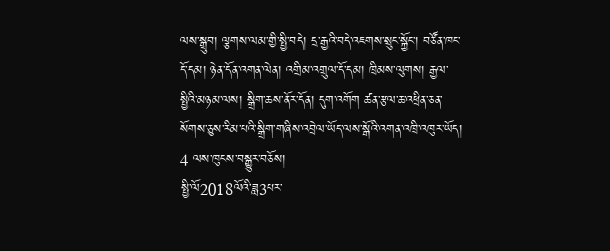ལས་སྒྲུབ། ལྕགས་ལམ་གྱི་སྤྱི་བདེ། དྲ་རྒྱའི་བདེ་འཇགས་སྲུང་སྐྱོང་། བཙོན་ཁང་དོ་དམ། ཉེན་དོན་འགན་ལེན། འགྲིམ་འགྲུལ་དོ་དམ། ཁྲིམས་ལུགས། རྒྱལ་སྤྱིའི་མཉམ་ལས། སྒྲིག་ཆས་ནོར་དོན། དུག་འགོག ཚན་རྩལ་ཆ་འཕྲིན་ཅན་སོགས་ཅུས་རིམ་པའི་སྒྲིག་གཞིས་འབྲེལ་ཡོད་ལས་སྒོའི་འགན་འཁྲི་འཁུར་ཡོད།
4 ལས་ཁུངས་བསྒྱུར་བཅོས།
སྤྱི་ལོ2018ལོའི་ཟླ3པར་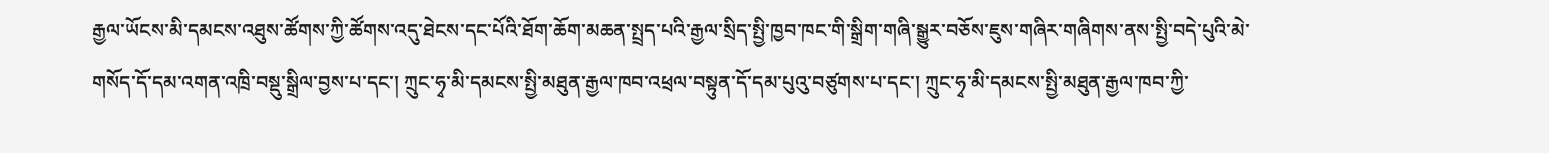རྒྱལ་ཡོངས་མི་དམངས་འཐུས་ཚོགས་ཀྱི་ཚོགས་འདུ་ཐེངས་དང་པོའི་ཐོག་ཆོག་མཆན་སྤྲད་པའི་རྒྱལ་སྲིད་སྤྱི་ཁྱབ་ཁང་གི་སྒྲིག་གཞི་སྒྱུར་བཅོས་ཇུས་གཞིར་གཞིགས་ནས་སྤྱི་བདེ་པུའི་མེ་གསོད་དོ་དམ་འགན་འཁྲི་བསྡུ་སྒྲིལ་བྱས་པ་དང་། ཀྲུང་ཧྭ་མི་དམངས་སྤྱི་མཐུན་རྒྱལ་ཁབ་འཕྲལ་བསྟུན་དོ་དམ་པུའུ་བཙུགས་པ་དང་། ཀྲུང་ཧྭ་མི་དམངས་སྤྱི་མཐུན་རྒྱལ་ཁབ་ཀྱི་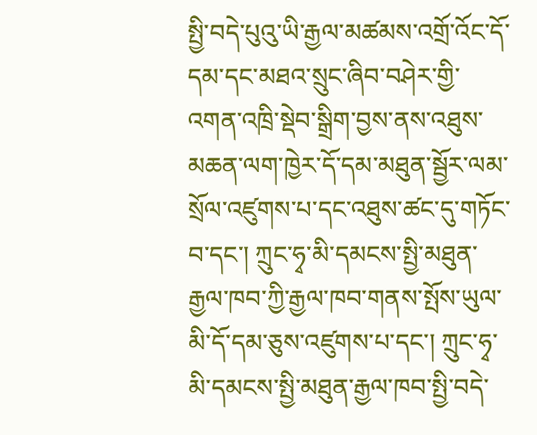སྤྱི་བདེ་པུའུ་ཡི་རྒྱལ་མཚམས་འགྲོ་འོང་དོ་དམ་དང་མཐའ་སྲུང་ཞིབ་བཤེར་གྱི་འགན་འཁྲི་སྡེབ་སྒྲིག་བྱས་ནས་འཐུས་མཆན་ལག་ཁྱེར་དོ་དམ་མཐུན་སྦྱོར་ལམ་སྲོལ་འཛུགས་པ་དང་འཐུས་ཚང་དུ་གཏོང་བ་དང་། ཀྲུང་ཧྭ་མི་དམངས་སྤྱི་མཐུན་རྒྱལ་ཁབ་ཀྱི་རྒྱལ་ཁབ་གནས་སྤོས་ཡུལ་མི་དོ་དམ་ཅུས་འཛུགས་པ་དང་། ཀྲུང་ཧྭ་མི་དམངས་སྤྱི་མཐུན་རྒྱལ་ཁབ་སྤྱི་བདེ་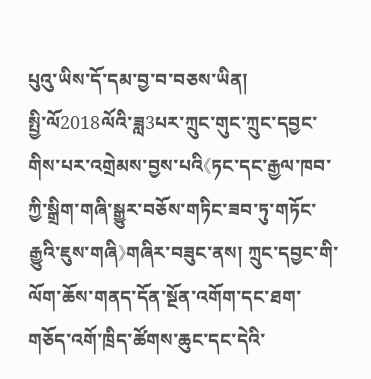པུའུ་ཡིས་དོ་དམ་བྱ་བ་བཅས་ཡིན།
སྤྱི་ལོ2018ལོའི་ཟླ3པར་ཀྲུང་གུང་ཀྲུང་དབྱང་གིས་པར་འགྲེམས་བྱས་པའི《ཏང་དང་རྒྱལ་ཁབ་ཀྱི་སྒྲིག་གཞི་སྒྱུར་བཅོས་གཏིང་ཟབ་ཏུ་གཏོང་རྒྱུའི་ཇུས་གཞི》གཞིར་བཟུང་ནས། ཀྲུང་དབྱང་གི་ལོག་ཆོས་གནད་དོན་སྔོན་འགོག་དང་ཐག་གཅོད་འགོ་ཁྲིད་ཚོགས་ཆུང་དང་དེའི་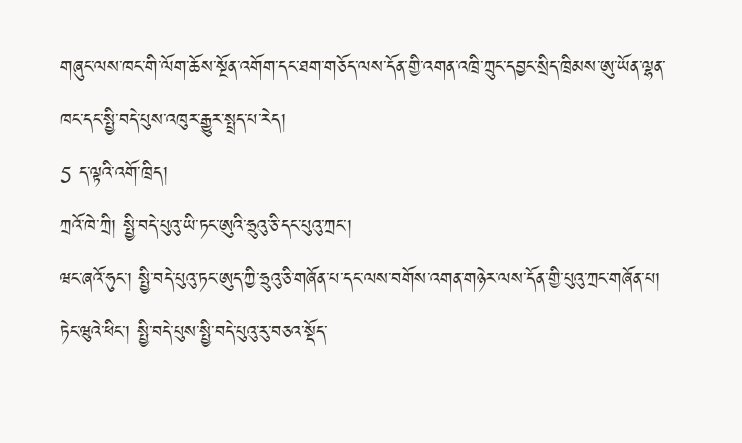གཞུང་ལས་ཁང་གི་ལོག་ཆོས་སྔོན་འགོག་དང་ཐག་གཅོད་ལས་དོན་གྱི་འགན་འཁྲི་ཀྲུང་དབྱང་སྲིད་ཁྲིམས་ཨུ་ཡོན་ལྷན་ཁང་དང་སྤྱི་བདེ་པུས་འཁུར་རྒྱུར་སྤྲད་པ་རེད།
5 ད་ལྟའི་འགོ་ཁྲིད།
ཀྲའོ་ཁེ་ཀྲི། སྤྱི་བདེ་པུའུ་ཡི་ཏང་ཨུའི་ཧྲུའུ་ཅི་དང་པུའུ་ཀྲང་།
ཝང་ཞའོ་ཧུང་། སྤྱི་བདེ་པུའུ་ཏང་ཨུད་ཀྱི་ཧྲུའུ་ཅི་གཞོན་པ་དང་ལས་བགོས་འགན་གཉེར་ལས་དོན་གྱི་པུའུ་ཀྲང་གཞོན་པ།
ཏེང་ཝུའེ་ཕིང་། སྤྱི་བདེ་པུས་སྤྱི་བདེ་པུའུ་རུ་བཅའ་སྡོད་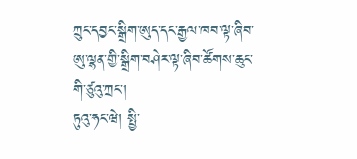ཀྲུང་དབྱང་སྒྲིག་ཨུད་དང་རྒྱལ་ཁབ་ལྟ་ཞིབ་ཨུ་ལྷན་གྱི་སྒྲིག་བཤེར་ལྟ་ཞིབ་ཚོགས་ཆུང་གི་ཙུའུ་ཀྲང་།
ཏུའུ་ཧང་ཝེ། སྤྱི་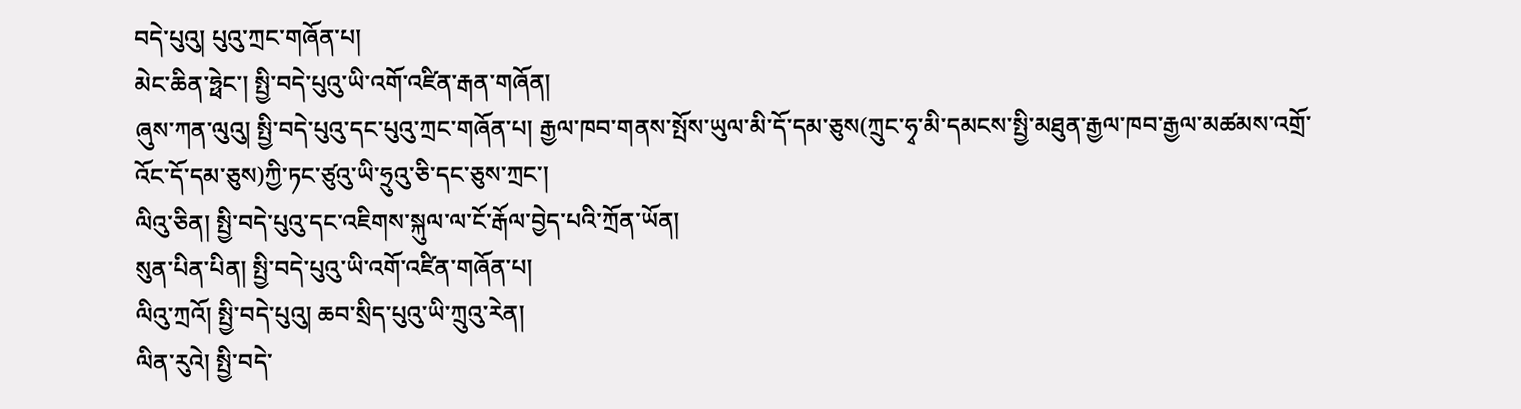བདེ་པུའུ། པུའུ་ཀྲང་གཞོན་པ།
མེང་ཆིན་ཧྥེང་། སྤྱི་བདེ་པུའུ་ཡི་འགོ་འཛིན་རྒན་གཞོན།
ཞུས་ཀན་ལུའུ། སྤྱི་བདེ་པུའུ་དང་པུའུ་ཀྲང་གཞོན་པ། རྒྱལ་ཁབ་གནས་སྤོས་ཡུལ་མི་དོ་དམ་ཅུས(ཀྲུང་ཧྭ་མི་དམངས་སྤྱི་མཐུན་རྒྱལ་ཁབ་རྒྱལ་མཚམས་འགྲོ་འོང་དོ་དམ་ཅུས)ཀྱི་ཏང་ཙུའུ་ཡི་ཧྲུའུ་ཅི་དང་ཅུས་ཀྲང་།
ལིའུ་ཅིན། སྤྱི་བདེ་པུའུ་དང་འཇིགས་སྐུལ་ལ་ངོ་རྒོལ་བྱེད་པའི་ཀྲོན་ཡོན།
སུན་པིན་པིན། སྤྱི་བདེ་པུའུ་ཡི་འགོ་འཛིན་གཞོན་པ།
ལིའུ་ཀྲའོ། སྤྱི་བདེ་པུའུ། ཆབ་སྲིད་པུའུ་ཡི་ཀྲུའུ་རེན།
ལིན་རུའེ། སྤྱི་བདེ་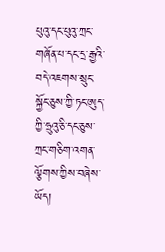པུའུ་དང་པུའུ་ཀྲང་གཞོན་པ་དང་དྲ་རྒྱའི་བདེ་འཇགས་སྲུང་སྐྱོང་ཅུས་ཀྱི་ཏང་ཨུད་ཀྱི་ཧྲུའུ་ཅི་དང་ཅུས་ཀྲང་གཅིག་འགན་ལྕོགས་ཀྱིས་བཞེས་ཡོད།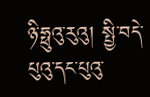ཉི་ཧྥུའུ་རུའུ། སྤྱི་བདེ་པུའུ་དང་པུའུ་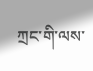ཀྲང་གི་ལས་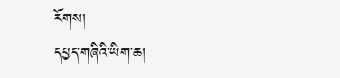རོགས།
དཔྱད་གཞིའི་ཡིག་ཆ།